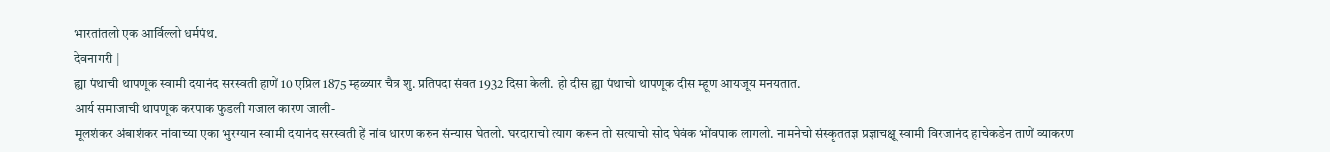भारतांतलो एक आर्विल्लो धर्मपंथ.
देवनागरी |
ह्या पंथाची थापणूक स्वामी दयानंद सरस्वती हाणें 10 एप्रिल 1875 म्हळ्यार चैत्र शु. प्रतिपदा संवत 1932 दिसा केली. हो दीस ह्या पंथाचो थापणूक दीस म्हूण आयजूय मनयतात.
आर्य समाजाची थापणूक करपाक फुडली गजाल कारण जाली-
मूलशंकर अंबाशंकर नांवाच्या एका भुरग्यान स्वामी दयानंद सरस्वती हें नांव धारण करुन संन्यास घेतलो. घरदाराचो त्याग करून तो सत्याचो सोद घेवंक भोंवपाक लागलो. नामनेचो संस्कृततज्ञ प्रज्ञाचक्षू स्वामी विरजानंद हाचेकडेन ताणें व्याकरण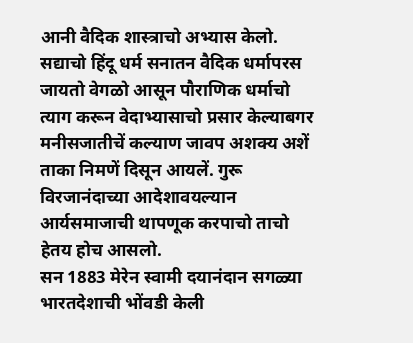आनी वैदिक शास्त्राचो अभ्यास केलो. सद्याचो हिंदू धर्म सनातन वैदिक धर्मापरस जायतो वेगळो आसून पौराणिक धर्माचो त्याग करून वेदाभ्यासाचो प्रसार केल्याबगर मनीसजातीचें कल्याण जावप अशक्य अशें ताका निमणें दिसून आयलें. गुरू विरजानंदाच्या आदेशावयल्यान आर्यसमाजाची थापणूक करपाचो ताचो हेतय होच आसलो.
सन 1883 मेरेन स्वामी दयानंदान सगळ्या भारतदेशाची भोंवडी केली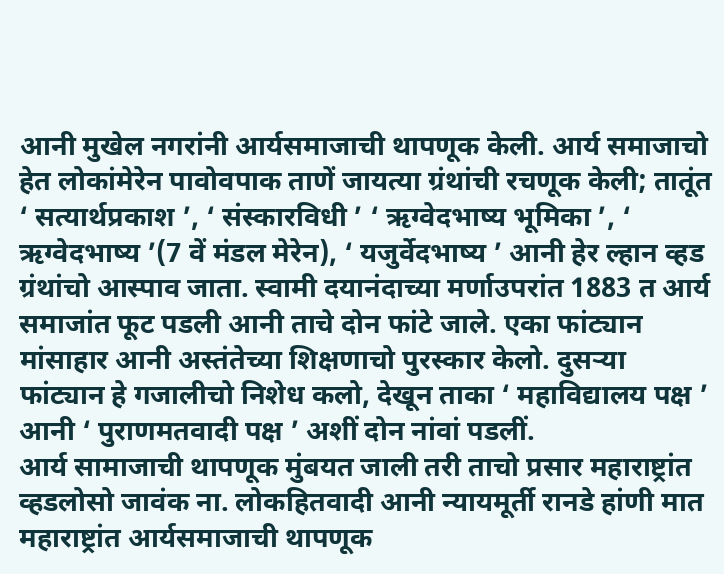आनी मुखेल नगरांनी आर्यसमाजाची थापणूक केली. आर्य समाजाचो हेत लोकांमेरेन पावोवपाक ताणें जायत्या ग्रंथांची रचणूक केली; तातूंत ‘ सत्यार्थप्रकाश ’, ‘ संस्कारविधी ’ ‘ ऋग्वेदभाष्य भूमिका ’, ‘ ऋग्वेदभाष्य ’(7 वें मंडल मेरेन), ‘ यजुर्वेदभाष्य ’ आनी हेर ल्हान व्हड ग्रंथांचो आस्पाव जाता. स्वामी दयानंदाच्या मर्णाउपरांत 1883 त आर्य समाजांत फूट पडली आनी ताचे दोन फांटे जाले. एका फांट्यान मांसाहार आनी अस्तंतेच्या शिक्षणाचो पुरस्कार केलो. दुसऱ्या फांट्यान हे गजालीचो निशेध कलो, देखून ताका ‘ महाविद्यालय पक्ष ’ आनी ‘ पुराणमतवादी पक्ष ’ अशीं दोन नांवां पडलीं.
आर्य सामाजाची थापणूक मुंबयत जाली तरी ताचो प्रसार महाराष्ट्रांत व्हडलोसो जावंक ना. लोकहितवादी आनी न्यायमूर्ती रानडे हांणी मात महाराष्ट्रांत आर्यसमाजाची थापणूक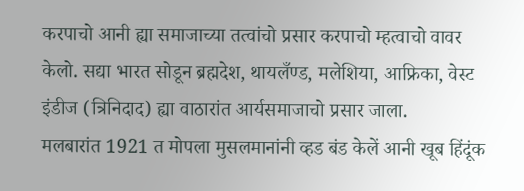करपाचो आनी ह्या समाजाच्या तत्वांचो प्रसार करपाचो म्हत्वाचो वावर केलो. सद्या भारत सोडून ब्रह्मदेश, थायलँण्ड, मलेशिया, आफ्रिका, वेस्ट इंडीज (त्रिनिदाद) ह्या वाठारांत आर्यसमाजाचो प्रसार जाला.
मलबारांत 1921 त मोपला मुसलमानांनी व्हड बंड केलें आनी खूब हिंदूंक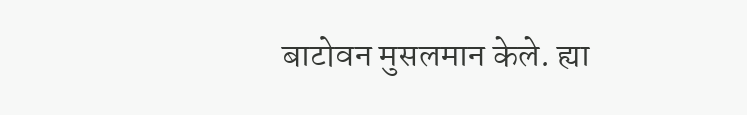बाटोवन मुसलमान केले. ह्या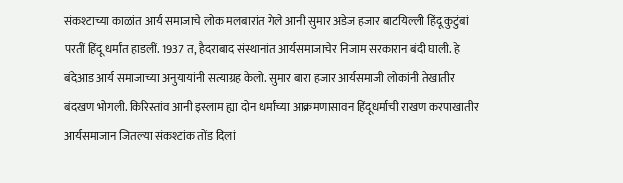संकश्टाच्या काळांत आर्य समाजाचे लोक मलबारांत गेले आनी सुमार अडेज हजार बाटयिल्ली हिंदू कुटुंबां परतीं हिंदू धर्मांत हाडलीं. 1937 त, हैदराबाद संस्थानांत आर्यसमाजाचेर निजाम सरकारान बंदी घाली. हे बंदेआड आर्य समाजाच्या अनुयायांनी सत्याग्रह केलो. सुमार बारा हजार आर्यसमाजी लोकांनी तेखातीर बंदखण भोगली. किरिस्तांव आनी इस्लाम ह्या दोन धर्मांच्या आक्रमणासावन हिंदूधर्माची राखण करपाखातीर आर्यसमाजान जितल्या संकश्टांक तोंड दिलां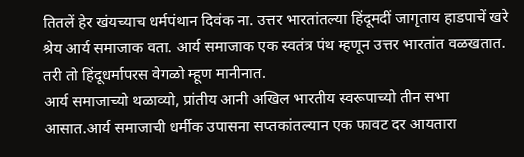तितलें हेर खंयच्याच धर्मपंथान दिवंक ना. उत्तर भारतांतल्या हिंदूमदीं जागृताय हाडपाचें खरे श्रेय आर्य समाजाक वता. आर्य समाजाक एक स्वतंत्र पंथ म्हणून उत्तर भारतांत वळखतात. तरी तो हिंदूधर्मापरस वेगळो म्हूण मानीनात.
आर्य समाजाच्यो थळाव्यो, प्रांतीय आनी अखिल भारतीय स्वरूपाच्यो तीन सभा आसात.आर्य समाजाची धर्मीक उपासना सप्तकांतल्यान एक फावट दर आयतारा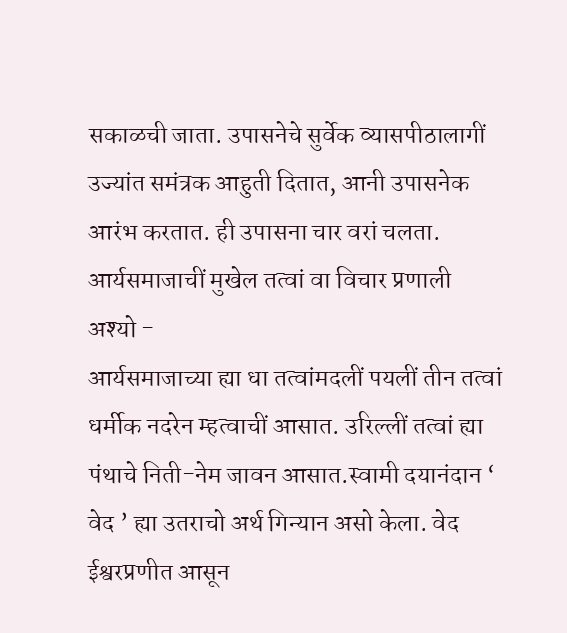सकाळची जाता. उपासनेचे सुर्वेक व्यासपीठालागीं उज्यांत समंत्रक आहुती दितात, आनी उपासनेक आरंभ करतात. ही उपासना चार वरां चलता.
आर्यसमाजाचीं मुखेल तत्वां वा विचार प्रणाली अश्यो -
आर्यसमाजाच्या ह्या धा तत्वांमदलीं पयलीं तीन तत्वां धर्मीक नदरेन म्हत्वाचीं आसात. उरिल्लीं तत्वां ह्या पंथाचे निती-नेम जावन आसात.स्वामी दयानंदान ‘ वेद ’ ह्या उतराचो अर्थ गिन्यान असो केला. वेद ईश्वरप्रणीत आसून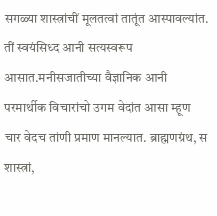सगळ्या शास्त्रांचीं मूलतत्वां तातूंत आस्पावल्यांत. तीं स्वयंसिध्द आनी सत्यस्वरूप आसात.मनीसजातीच्या वैज्ञानिक आनी परमार्थीक विचारांचो उगम वेदांत आसा म्हूण चार वेदच तांणी प्रमाण मानल्यात. ब्राह्मणग्रंथ, स शास्त्रां,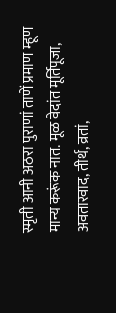स्मृती आनी अठरा पुराणां ताणें प्रमाण म्हूण मान्य करूंक नात. मूळ वेदांत मूर्तिपूजा, अवतारवाद, तीर्थ, व्रतां,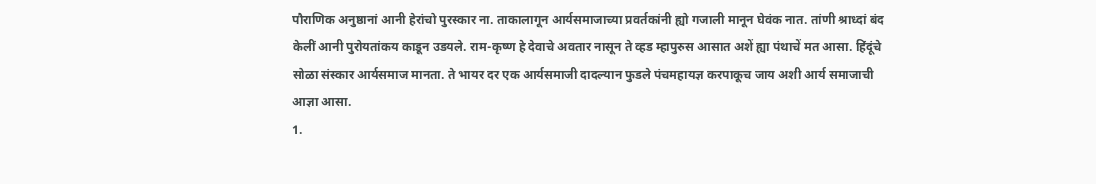पौराणिक अनुष्ठानां आनी हेरांचो पुरस्कार ना. ताकालागून आर्यसमाजाच्या प्रवर्तकांनी ह्यो गजाली मानून घेवंक नात. तांणी श्राध्दां बंद केलीं आनी पुरोयतांकय काडून उडयले. राम-कृष्ण हे देवाचे अवतार नासून ते व्हड म्हापुरुस आसात अशें ह्या पंथाचें मत आसा. हिंदूंचे सोळा संस्कार आर्यसमाज मानता. ते भायर दर एक आर्यसमाजी दादल्यान फुडले पंचमहायज्ञ करपाकूच जाय अशी आर्य समाजाची आज्ञा आसा.
1.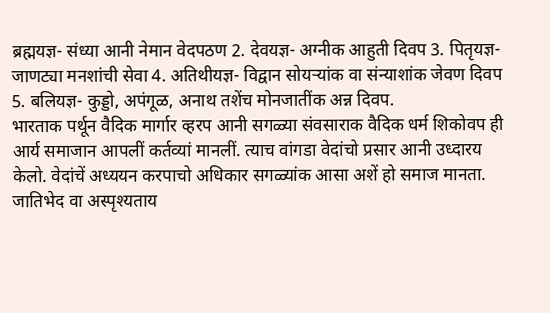ब्रह्मयज्ञ- संध्या आनी नेमान वेदपठण 2. देवयज्ञ- अग्नीक आहुती दिवप 3. पितृयज्ञ-जाणट्या मनशांची सेवा 4. अतिथीयज्ञ- विद्वान सोयऱ्यांक वा संन्याशांक जेवण दिवप 5. बलियज्ञ- कुड्डो, अपंगूळ, अनाथ तशेंच मोनजातींक अन्न दिवप.
भारताक पर्थून वैदिक मार्गार व्हरप आनी सगळ्या संवसाराक वैदिक धर्म शिकोवप ही आर्य समाजान आपलीं कर्तव्यां मानलीं. त्याच वांगडा वेदांचो प्रसार आनी उध्दारय केलो. वेदांचें अध्ययन करपाचो अधिकार सगळ्यांक आसा अशें हो समाज मानता. जातिभेद वा अस्पृश्यताय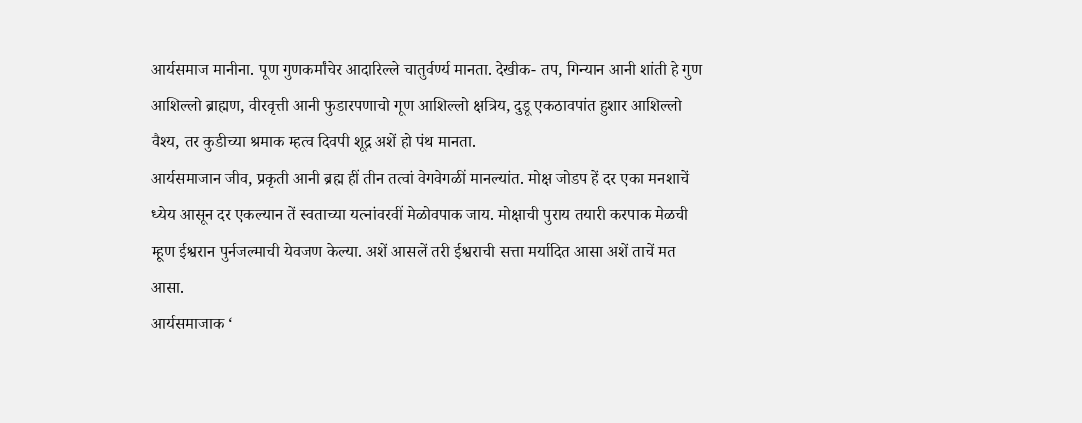आर्यसमाज मानीना. पूण गुणकर्मांचेर आदारिल्ले चातुर्वर्ण्य मानता. देखीक- तप, गिन्यान आनी शांती हे गुण आशिल्लो ब्राह्मण, वीरवृत्ती आनी फुडारपणाचो गूण आशिल्लो क्षत्रिय, दुडू एकठावपांत हुशार आशिल्लो वैश्य, तर कुडीच्या श्रमाक म्हत्व दिवपी शूद्र अशें हो पंथ मानता.
आर्यसमाजान जीव, प्रकृती आनी ब्रह्म हीं तीन तत्वां वेगवेगळीं मानल्यांत. मोक्ष जोडप हें दर एका मनशाचें ध्येय आसून दर एकल्यान तें स्वताच्या यत्नांवरवीं मेळोवपाक जाय. मोक्षाची पुराय तयारी करपाक मेळची म्हूण ईश्वरान पुर्नजल्माची येवजण केल्या. अशें आसलें तरी ईश्वराची सत्ता मर्यादित आसा अशें ताचें मत आसा.
आर्यसमाजाक ‘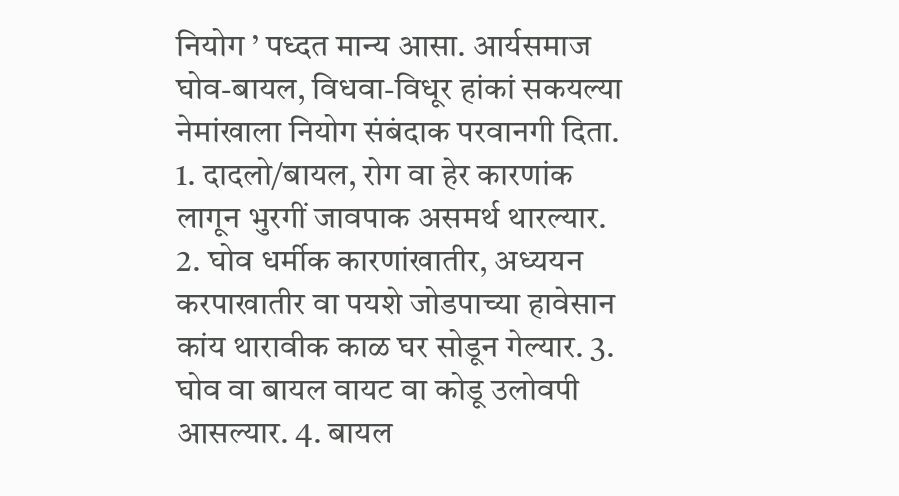नियोग ’ पध्दत मान्य आसा. आर्यसमाज घोव-बायल, विधवा-विधूर हांकां सकयल्या नेमांखाला नियोग संबंदाक परवानगी दिता.
1. दादलो/बायल, रोग वा हेर कारणांक लागून भुरगीं जावपाक असमर्थ थारल्यार. 2. घोव धर्मीक कारणांखातीर, अध्ययन करपाखातीर वा पयशे जोडपाच्या हावेसान कांय थारावीक काळ घर सोडून गेल्यार. 3. घोव वा बायल वायट वा कोडू उलोवपी आसल्यार. 4. बायल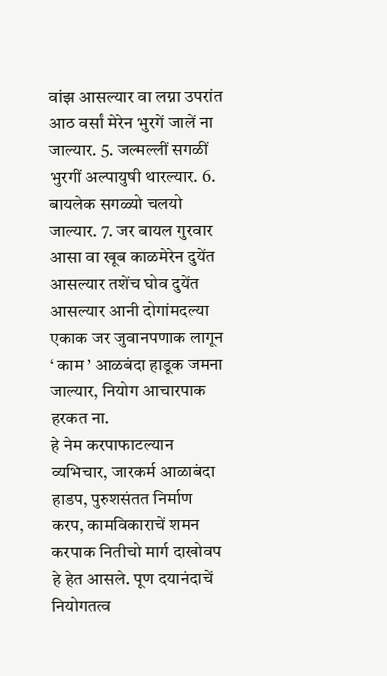वांझ आसल्यार वा लग्ना उपरांत आठ वर्सां मेरेन भुरगें जालें ना जाल्यार. 5. जल्मल्लीं सगळीं भुरगीं अल्पायुषी थारल्यार. 6. बायलेक सगळ्यो चलयो जाल्यार. 7. जर बायल गुरवार आसा वा खूब काळमेरेन दुयेंत आसल्यार तशेंच घोव दुयेंत आसल्यार आनी दोगांमदल्या एकाक जर जुवानपणाक लागून ‘ काम ’ आळबंदा हाडूक जमना जाल्यार, नियोग आचारपाक हरकत ना.
हे नेम करपाफाटल्यान व्यभिचार, जारकर्म आळाबंदा हाडप, पुरुशसंतत निर्माण करप, कामविकाराचें शमन करपाक नितीचो मार्ग दाखोवप हे हेत आसले. पूण दयानंदाचें नियोगतत्व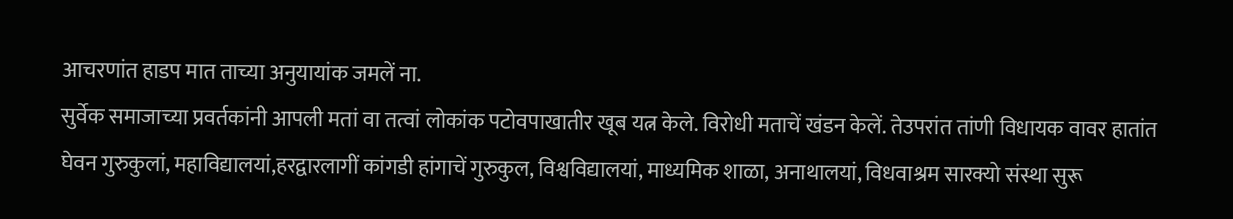आचरणांत हाडप मात ताच्या अनुयायांक जमलें ना.
सुर्वेक समाजाच्या प्रवर्तकांनी आपली मतां वा तत्वां लोकांक पटोवपाखातीर खूब यत्न केले. विरोधी मताचें खंडन केलें. तेउपरांत तांणी विधायक वावर हातांत घेवन गुरुकुलां, महाविद्यालयां,हरद्वारलागीं कांगडी हांगाचें गुरुकुल, विश्वविद्यालयां, माध्यमिक शाळा, अनाथालयां, विधवाश्रम सारक्यो संस्था सुरू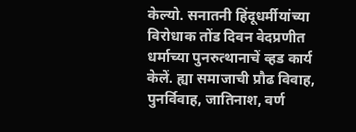केल्यो. सनातनी हिंदूधर्मीयांच्या विरोधाक तोंड दिवन वेदप्रणीत धर्माच्या पुनरुत्थानाचें व्हड कार्य केलें. ह्या समाजाची प्रौढ विवाह, पुनर्विवाह, जातिनाश, वर्ण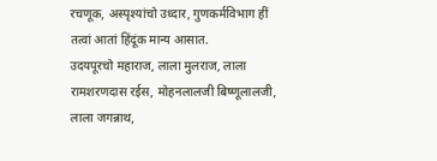रचणूक, अस्पृश्यांचो उध्दार, गुणकर्मविभाग हीं तत्वां आतां हिंदूंक मान्य आसात.
उदयपूरचो महाराज, लाला मुलराज, लाला रामशरणदास रईस, मोहनलालजी बिष्णूलालजी, लाला जगन्नाथ,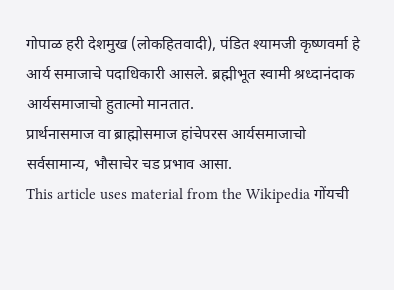गोपाळ हरी देशमुख (लोकहितवादी), पंडित श्यामजी कृष्णवर्मा हे आर्य समाजाचे पदाधिकारी आसले. ब्रह्मीभूत स्वामी श्रध्दानंदाक आर्यसमाजाचो हुतात्मो मानतात.
प्रार्थनासमाज वा ब्राह्मोसमाज हांचेपरस आर्यसमाजाचो सर्वसामान्य, भौसाचेर चड प्रभाव आसा.
This article uses material from the Wikipedia गोंयची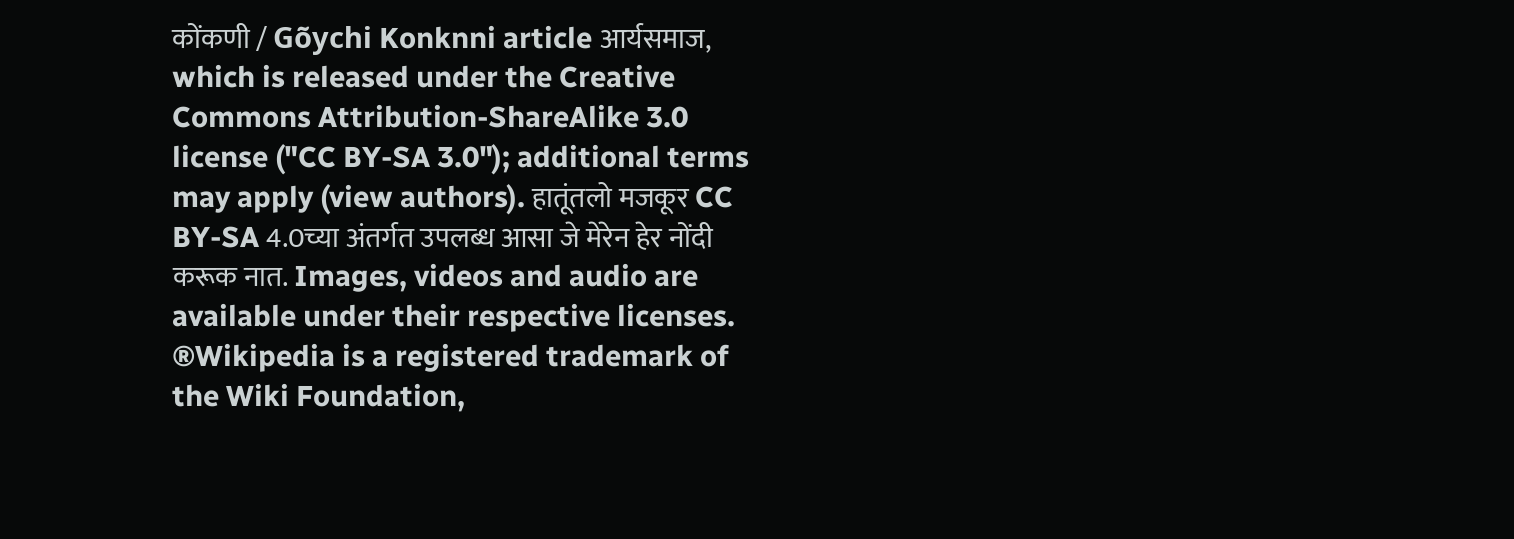कोंकणी / Gõychi Konknni article आर्यसमाज, which is released under the Creative Commons Attribution-ShareAlike 3.0 license ("CC BY-SA 3.0"); additional terms may apply (view authors). हातूंतलो मजकूर CC BY-SA 4.0च्या अंतर्गत उपलब्ध आसा जे मेरेन हेर नोंदी करूक नात. Images, videos and audio are available under their respective licenses.
®Wikipedia is a registered trademark of the Wiki Foundation,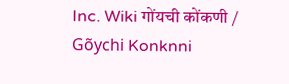Inc. Wiki गोंयची कोंकणी / Gõychi Konknni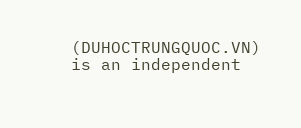(DUHOCTRUNGQUOC.VN) is an independent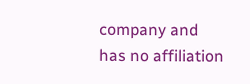company and has no affiliation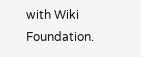with Wiki Foundation.